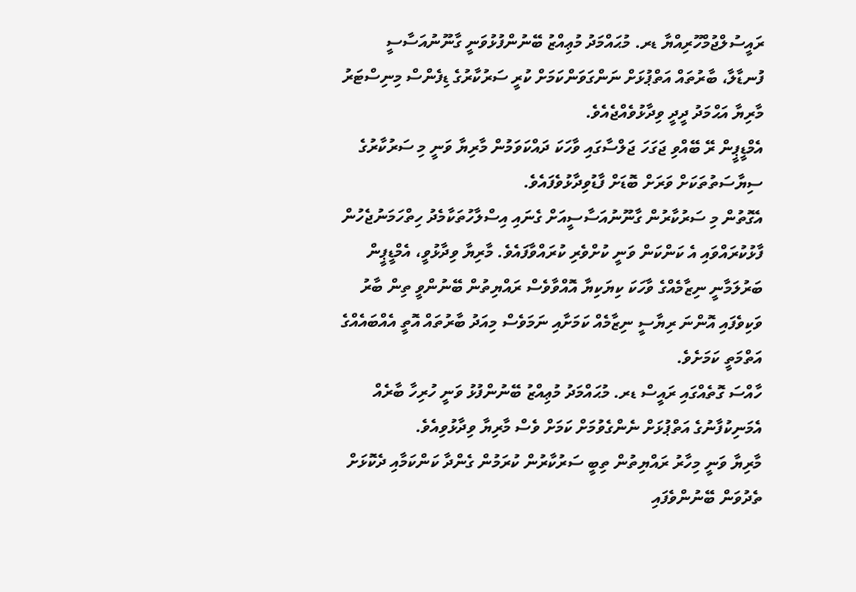ރައީސުލްޖުމްހޫރިއްޔާ ޑރ. މުޙައްމަދު މުޢިއްޒު ބޭނުންފުޅުވަނީ ގާނޫނުއަސާސީ ފުނޑާލާ، ބާރުތައް އަތްޕުޅަށް ނަންގަވަންކަމަށް ކުރީ ސަރުކާރުގެ ޑިފެންސް މިނިސްޓަރު މާރިޔާ އަޙްމަދު ދީދީ ވިދާޅުވެއްޖެއެވެ.
އެމްޑީޕީން ރޭ ބޭއްވި ޖަގަހަ ޖަލްސާގައި ވާހަކަ ދައްކަވަމުން މާރިޔާ ވަނީ މި ސަރުކާރުގެ ސިޔާސަތުތަކަށް ވަރަށް ބޮޑަށް ފާޑުވިދާޅުވެފައެވެ.
އެގޮތުން މި ސަރުކާރުން ގާނޫނުއަސާސީއަށް ގެނައި އިސްލާހުތަކާމެދު ހިތްހަމަނުޖެހުން ފާޅުކުރައްވައި އެ ކަންކަން ވަނީ ކުށްވެރި ކުރައްވާފައެވެ. މާރިޔާ ވިދާޅުވީ، އެމްޑީޕީން ބަރުލަމާނީ ނިޒާމެއްގެ ވާހަކަ ކިޔަކިޔާ އޮއްވާވެސް ރައްޔިތުން ބޭނުންވީ ތިން ބާރު ވަކިވެފައި އޮންނަ ރިޔާސީ ނިޒާމެއް ކަމަށާއި ނަމަވެސް މިއަދު ބާރުތައް އޮތީ އެއްބައެއްގެ އަތްމަތީ ކަމަށެވެ.
ހާއްސަ ގޮތެއްގައި ރައީސް ޑރ. މުޙައްމަދު މުޢިއްޒު ބޭނުންފުޅު ވަނީ ހުރިހާ ބާރެއް އެމަނިކުފާނުގެ އަތްޕުޅަށް ނެންގެވުމަށް ކަމަށް ވެސް މާރިޔާ ވިދާޅުވިއެވެ.
މާރިޔާ ވަނީ މިހާރު ރައްޔިތުން ތިބީ ސަރުކާރުން ކުރަމުން ގެންދާ ކަންކަމާއި ދެކޮޅަށް ތެދުވަން ބޭނުންވެފައި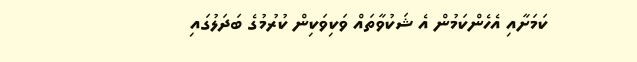ކަމަށާއި އެހެންކަމުން އެ ޝަކުވާތައް ވަކިވަކިން ކުރުމުގެ ބަދަލުގައި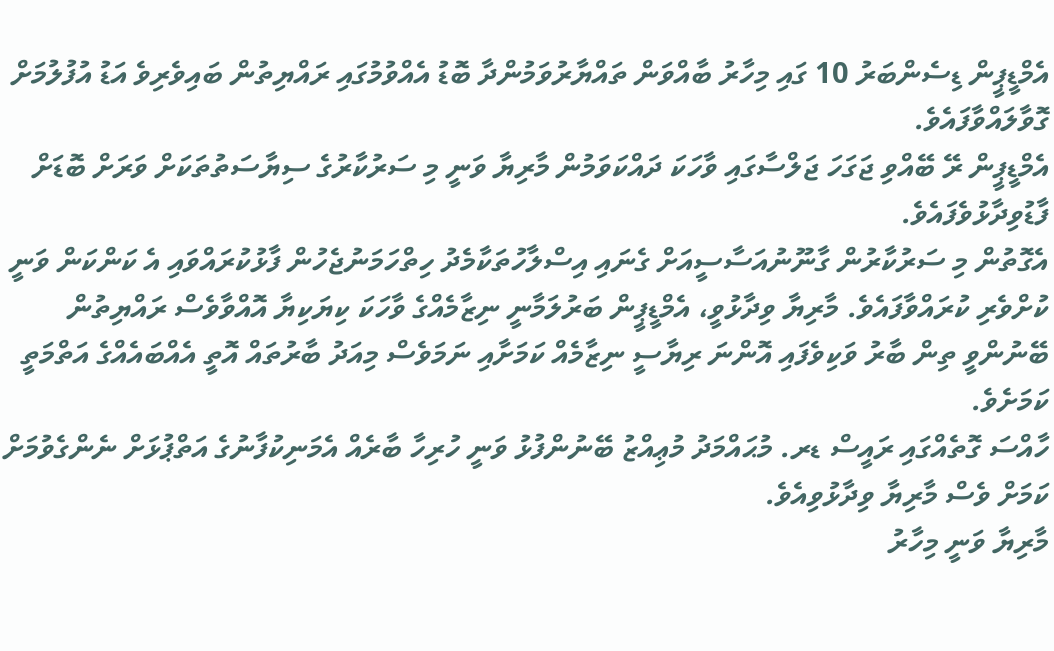އެމްޑީޕީން ޑިސެންބަރު 10 ގައި މިހާރު ބާއްވަން ތައްޔާރުވަމުންދާ ބޮޑު އެއްވުމުގައި ރައްޔިތުން ބައިވެރިވެ އަޑު އުފުލުމަށް ގޮވާލައްވާފައެވެ.
އެމްޑީޕީން ރޭ ބޭއްވި ޖަގަހަ ޖަލްސާގައި ވާހަކަ ދައްކަވަމުން މާރިޔާ ވަނީ މި ސަރުކާރުގެ ސިޔާސަތުތަކަށް ވަރަށް ބޮޑަށް ފާޑުވިދާޅުވެފައެވެ.
އެގޮތުން މި ސަރުކާރުން ގާނޫނުއަސާސީއަށް ގެނައި އިސްލާހުތަކާމެދު ހިތްހަމަނުޖެހުން ފާޅުކުރައްވައި އެ ކަންކަން ވަނީ ކުށްވެރި ކުރައްވާފައެވެ. މާރިޔާ ވިދާޅުވީ، އެމްޑީޕީން ބަރުލަމާނީ ނިޒާމެއްގެ ވާހަކަ ކިޔަކިޔާ އޮއްވާވެސް ރައްޔިތުން ބޭނުންވީ ތިން ބާރު ވަކިވެފައި އޮންނަ ރިޔާސީ ނިޒާމެއް ކަމަށާއި ނަމަވެސް މިއަދު ބާރުތައް އޮތީ އެއްބައެއްގެ އަތްމަތީ ކަމަށެވެ.
ހާއްސަ ގޮތެއްގައި ރައީސް ޑރ. މުޙައްމަދު މުޢިއްޒު ބޭނުންފުޅު ވަނީ ހުރިހާ ބާރެއް އެމަނިކުފާނުގެ އަތްޕުޅަށް ނެންގެވުމަށް ކަމަށް ވެސް މާރިޔާ ވިދާޅުވިއެވެ.
މާރިޔާ ވަނީ މިހާރު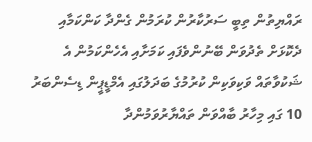ރައްޔިތުން ތިބީ ސަރުކާރުން ކުރަމުން ގެންދާ ކަންކަމާއި ދެކޮޅަށް ތެދުވަން ބޭނުންވެފައި ކަމަށާއި އެހެންކަމުން އެ ޝަކުވާތައް ވަކިވަކިން ކުރުމުގެ ބަދަލުގައި އެމްޑީޕީން ޑިސެންބަރު 10 ގައި މިހާރު ބާއްވަން ތައްޔާރުވަމުންދާ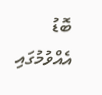ބޮޑު އެއްވުމުގައި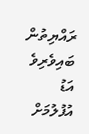ރައްޔިތުން ބައިވެރިވެ އަޑު އުފުލުމަށް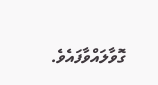ގޮވާލައްވާފައެވެ.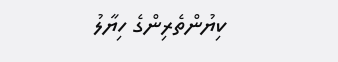ކިޔުންތެރިންގެ ހިޔާލު